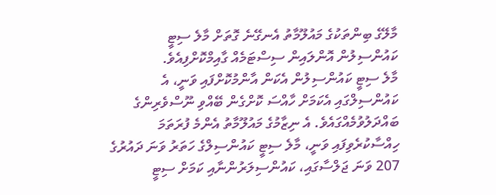މާލޭގެ ބިންތަކުގެ މައުލޫމާތު އެނގޭނެ ގޮތަށް މާލެ ސިޓީ ކައުންސިލުން އޮންލައިން ސިސްޓަމެއް ގާއިމްކޮށްފިއެވެ.
މާލެ ސިޓީ ކައުންސިލުން އެކަން އާންމުކޮށްފައި ވަނީ، އެ ކައުންސިލްގައި އެކަމަށް ހާއްސަ ކޮށްގެން ބޭއްވި ނޫސްވެރިންގެ ބައްދަލުވުމެއްގައެވެ. އެ ނިޒާމުގެ މައުލޫމާތު އެންމެ ފުރަތަމަ ހިއްސާކުރެވިފައި ވަނީ، މާލެ ސިޓީ ކައުންސިލްގެ ހަތަރު ވަނަ ދައުރުގެ 207 ވަނަ ޖަލްސާގައި، ކައުންސިލަރުންނާއި ކަމަށް ސިޓީ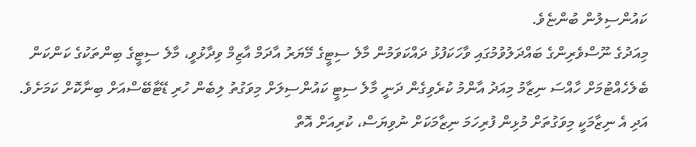ކައުންސިލުން ބުންޏެވެ.
މިއަދުގެ ނޫސްވެރިންގެ ބައްދަލުވުމުގައި ވާހަކަފުޅު ދައްކަވަމުން މާލެ ސިޓީގެ މޭޔަރު އާދަމް އާޒިމް ވިދާޅުވީ، މާލެ ސިޓީގެ ބިންތަކުގެ ކަންކަން ބެލެހެއްޓުމަށް ހާއްސަ ނިޒާމު މިއަދު އާންމު ކުރެވިގެން ދަނީ މާލެ ސިޓީ ކައުންސިލަށް މިވަގުތު ލިބެން ހުރި ޑޭޓާބޭސްއަށް ބިނާކޮށް ކަމަށެވެ.
އަދި އެ ނިޒާމަކީ މިވަގުތަށް މުޅިން ފުރިހަމަ ނިޒާމަކަށް ނުވިޔަސް، ކުރިއަށް އޮތް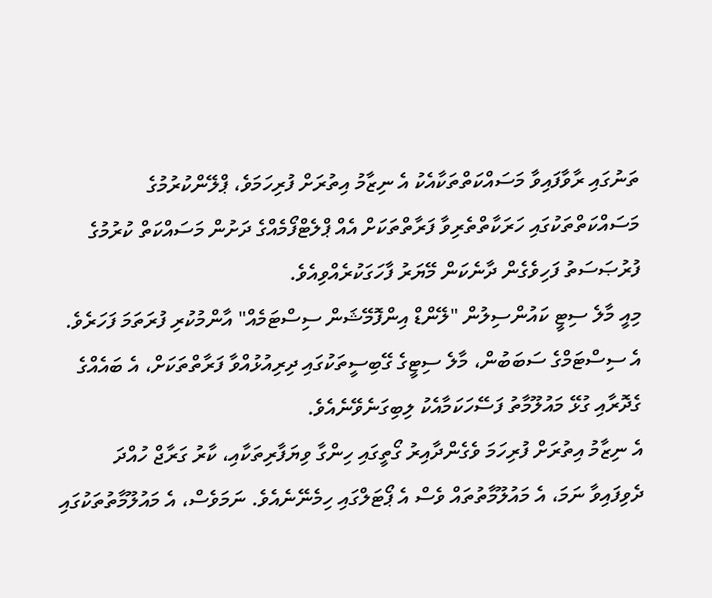ތަނުގައި ރާވާފައިވާ މަސައްކަތްތަކާއެކު އެ ނިޒާމު އިތުރަށް ފުރިހަމަވެ، ޕްލޭންކުރުމުގެ މަސައްކަތްތަކުގައި ހަރަކާތްތެރިވާ ފަރާތްތަކަށް އެއް ޕްލެޓްފޯމެއްގެ ދަށުން މަސައްކަތް ކުރުމުގެ ފުރުޞަސަތު ފަހިވެގެން ދާނެކަން މޭޔަރު ފާހަގަކުރެއްވިއެވެ.
މިއީ މާލެ ސިޓީ ކައުންސިލުން "ލޭންޑް އިންފޮމޭޝަން ސިސްޓަމެއް" އާންމުކުރި ފުރަތަމަ ފަހަރެވެ. އެ ސިސްޓަމްގެ ސަބަބުން، މާލެ ސިޓީގެ ގޭބިސީތަކުގައި ދިރިއުޅުއްވާ ފަރާތްތަކަށް، އެ ބައެއްގެ ގެދޮރާއި ގުޅޭ މައުލޫމާތު ފަސޭހަކަމާއެކު ލިބިގަނެވޭނެއެވެ.
އެ ނިޒާމު އިތުރަށް ފުރިހަމަ ވެގެންދާއިރު ގޯތީގައި ހިންގާ ވިޔަފާރިތަކާއި، ކާރު ގަރާޖް ހުއްދަ ދެވިފައިވާ ނަމަ، އެ މައުލޫމާތުތައް ވެސް އެ ޕޯޓަލްގައި ހިމެނޭނެއެވެ. ނަމަވެސް، އެ މައުލޫމާތުތަކުގައި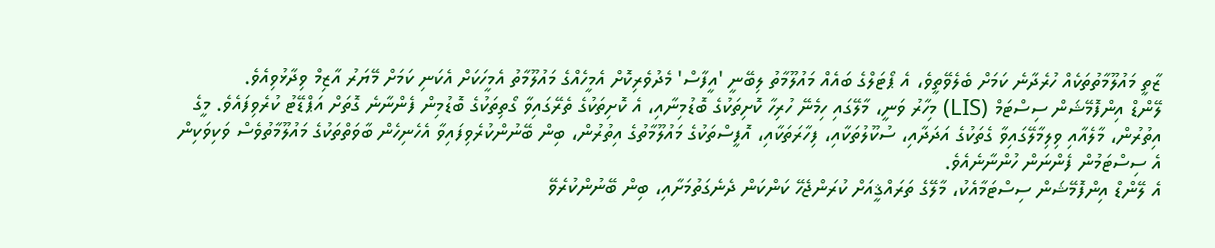ޒާތީ މައުލޫމާތުތަކެއް ހުރެދާނެ ކަމަށް ބެލެވޭތީވެ، އެ ޕޯޓަލްގެ ބައެއް މައުލޫމާތު ލިބޭނީ 'އީފާސް' މެދުވެރިކޮށް އެމީހެއްގެ މައުލޫމާތު އެމީހަކަށް އެކަނި ކަމަށް މޭޔަރު އާޒިމް ވިދާޅުވިއެވެ.
ލޭންޑް އިންފޮމޭޝަން ސިސްޓަމް (LIS) މިހާރު ވަނީ، މާލޭގައި ހިމެނޭ ހުރިހާ ކޮށިތަކުގެ ބޮޑުމިނާއި، އެ ކޮށިތަކުގެ ތެރޭގައިވާ ގޯތިތަކުގެ ބޮޑުމިން ފެންނާނެ ގޮތަށް އަޕްޑޭޓު ކުރެވިފައެވެ. މީގެ އިތުރުން، މާލެއާއި ވިލިމާލޭގައިވާ ގެތަކުގެ އަދަދާއި، ސުކޫލުތަކާއި، ފިހާރަތަކާއި، އޮފީސްތަކުގެ މައުލޫމާތުގެ އިތުރުން، ބިން ބޭނުންކުރެވިފައިވާ އެހެނިހެން ބާވަތްތަކުގެ މައުލޫމާތުވެސް ވަކިވަކިން އެ ސިސްޓަމުން ފެންނަން ހުންނާނެއެވެ.
އެ ލޭންޑް އިންފޮމޭޝަން ސިސްޓަމާއެކު، މާލޭގެ ތަރައްޤީއަށް ކުރަންޖެހޭ ކަންކަން ދެނެގަތުމަށާއި، ބިން ބޭނުންކުރެވޭ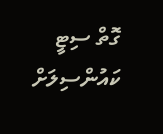ގޮތް ސިޓީ ކައުންސިލަށް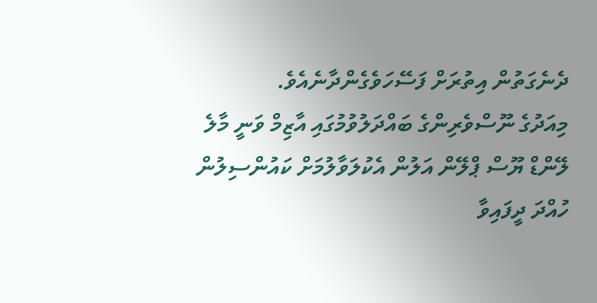ދެނެގަތުން އިތުރަށް ފަސޭހަވެގެންދާނެއެވެ.
މިއަދުގެ ނޫސްވެރިންގެ ބައްދަލުވުމުގައި އާޒިމް ވަނީ މާލެ ލޭންޑް ޔޫސް ޕްލޭން އަލުން އެކުލަވާލުމަށް ކައުންސިލުން ހުއްދަ ދީފައިވާ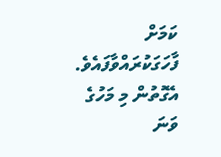ކަމަށް ފާހަގަކުރައްވާފައެވެ. އެގޮތުން މި މަހުގެ ވަނަ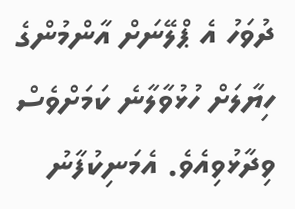ދުވަހު އެ ޕްލޭނަށް އާންމުންގެ ހިޔާލަށް ހުޅުވާލާނެ ކަމަށްވެސް ވިދާޅުވިއެވެ. އެމަނިކުފާނު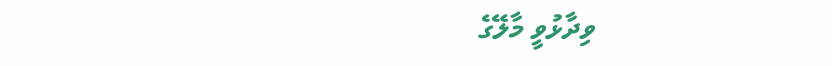ވިދާޅުވީ މާލޭގެ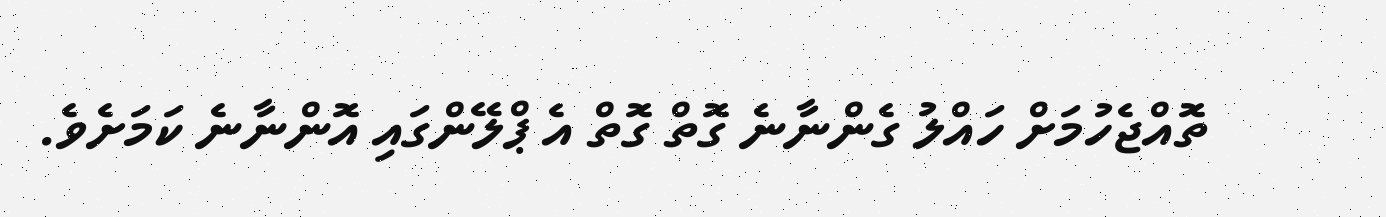ތޮއްޖެހުމަށް ހައްލު ގެންނާނެ ގޮތް ގޮތް އެ ޕްލޭންގައި އޮންނާނެ ކަމަށެވެ.